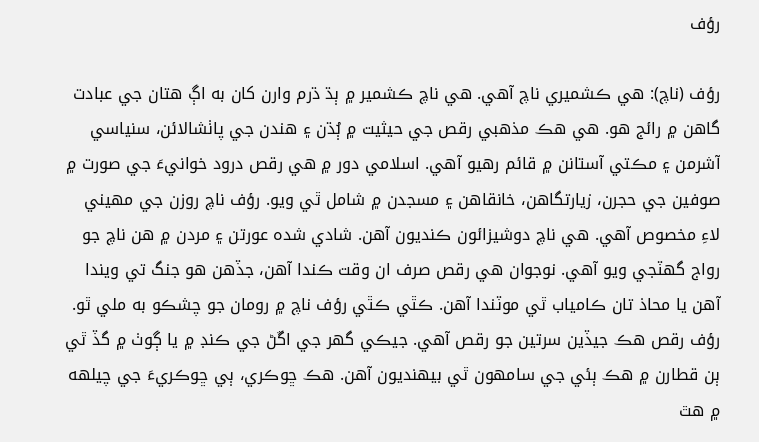رؤف

رؤف (ناچ): هي ڪشميري ناچ آهي. هي ناچ ڪشمير ۾ ٻڌ ڌرم وارن کان به اڳ هتان جي عبادت گاهن ۾ رائج هو. هي هڪ مذهبي رقص جي حيثيت ۾ ٻُڌن ۽ هندن جي پاٺشالائن، سنياسي آشرمن ۽ مڪتي آستانن ۾ قائم رهيو آهي. اسلامي دور ۾ هي رقص درود خوانيءَ جي صورت ۾ صوفين جي حجرن، زيارتگاهن، خانقاهن ۽ مسجدن ۾ شامل ٿي ويو. رؤف ناچ روزن جي مهيني لاءِ مخصوص آهي. هي ناچ دوشيزائون ڪنديون آهن. شادي شده عورتن ۽ مردن ۾ هن ناچ جو رواج گھٽجي ويو آهي. نوجوان هي رقص صرف ان وقت ڪندا آهن، جڏهن هو جنگ تي ويندا آهن يا محاذ تان ڪامياب ٿي موٽندا آهن. ڪٿي ڪٿي رؤف ناچ ۾ رومان جو چشڪو به ملي ٿو. رؤف رقص هڪ جيڏين سرتين جو رقص آهي. جيڪي گھر جي اڱڻ جي ڪنڊ ۾ يا ڳوٺ ۾ گڏ ٿي ٻن قطارن ۾ هڪ ٻئي جي سامهون ٿي بيهنديون آهن. هڪ ڇوڪري، ٻي ڇوڪريءَ جي چيلهه ۾ هٿ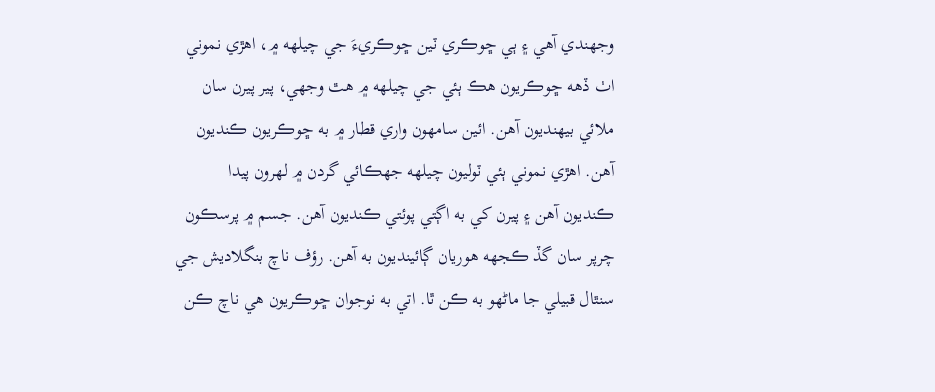وجھندي آهي ۽ ٻي ڇوڪري ٽين ڇوڪريءَ جي چيلهه ۾، اهڙي نموني اٺ ڏهه ڇوڪريون هڪ ٻئي جي چيلهه ۾ هٿ وجھي، پير پيرن سان ملائي بيهنديون آهن. ائين سامهون واري قطار ۾ به ڇوڪريون ڪنديون آهن. اهڙي نموني ٻئي ٽوليون چيلهه جھڪائي گردن ۾ لهرون پيدا ڪنديون آهن ۽ پيرن کي به اڳتي پوئتي ڪنديون آهن. جسم ۾ پرسڪون چرپر سان گڏ ڪجهه هوريان ڳائينديون به آهن. رؤف ناچ بنگلاديش جي سنٿال قبيلي جا ماڻهو به ڪن ٿا. اتي به نوجوان ڇوڪريون هي ناچ ڪن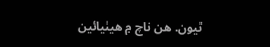ٿيون. هن ناچ ۾ هيٺيائين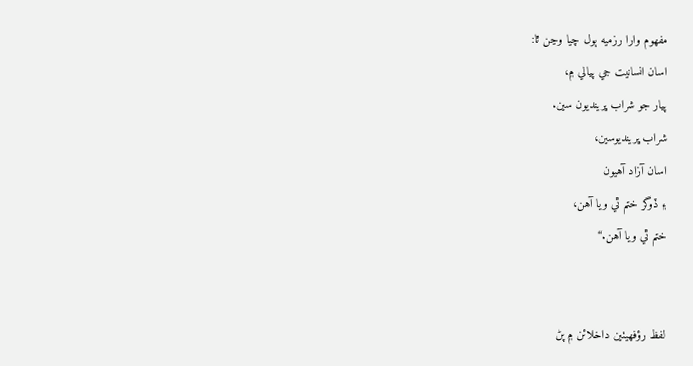مفهوم وارا رزميه ٻول چيا وڃن ٿا:
اسان انسانيت جي پيالي ۾،
پيار جو شراب ڀرينديون سين.
شراب ڀرينديوسين،
اسان آزاد آهيون
۽ ڏوگر ختم ٿي ويا آهن،
ختم ٿي ويا آهن.“


لفظ رؤفھيٺين داخلائن ۾ پڻ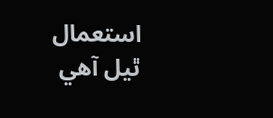استعمال ٿيل آھي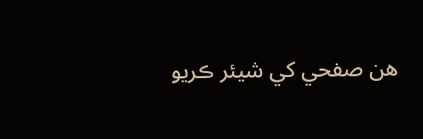هن صفحي کي شيئر ڪريو